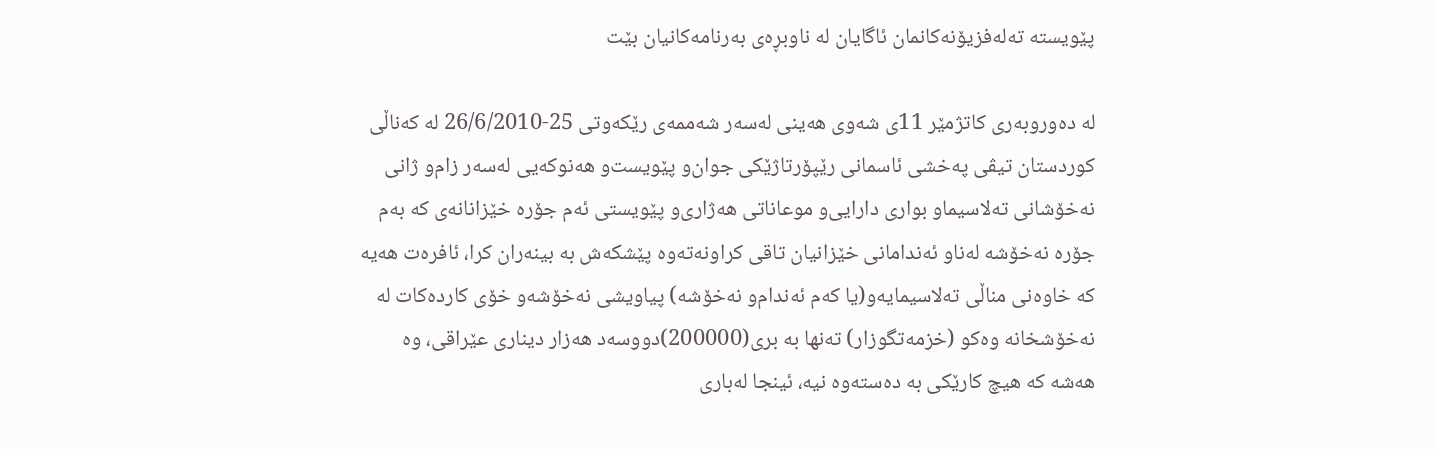پێویسته‌ ته‌له‌فزیۆنه‌كانمان ئاگایان له‌ ناوبڕه‌ی به‌رنامه‌كانیان بێت

له‌ ده‌وروبه‌ری كاتژمێر 11ی شه‌وی هه‌ینی له‌سه‌ر شه‌ممه‌ی رێكه‌وتی 25-26/6/2010 له‌ كه‌ناڵی كوردستان تیڤی په‌خشی ئاسمانی رێپۆرتاژێكی جوان‌و پێویست‌و هه‌نوكه‌یی له‌سه‌ر زام‌و ژانی نه‌خۆشانی ته‌لاسیماو بواری دارایی‌و موعاناتی هه‌ژاری‌و پێویستی ئه‌م جۆره‌ خێزانانه‌ی كه‌ به‌م جۆره‌ نه‌خۆشه‌ له‌ناو ئه‌ندامانی خێزانیان تاقی كراونه‌ته‌وه‌ پێشكه‌ش به‌ بینه‌ران كرا، ئافره‌ت هه‌یه‌ كه‌ خاوه‌نی مناڵی ته‌لاسیمایه‌و(یا كه‌م ئه‌ندام‌و نه‌خۆشه‌) پیاویشی نه‌خۆشه‌و خۆی كارده‌كات له‌ نه‌خۆشخانه‌ وه‌كو (خزمه‌تگوزار) ته‌نها به‌ بری(200000)دووسه‌د هه‌زار دیناری عێراقی، وه‌ هه‌شه‌ كه‌ هیچ كارێكی به‌ ده‌سته‌وه‌ نیه‌، ئینجا له‌باری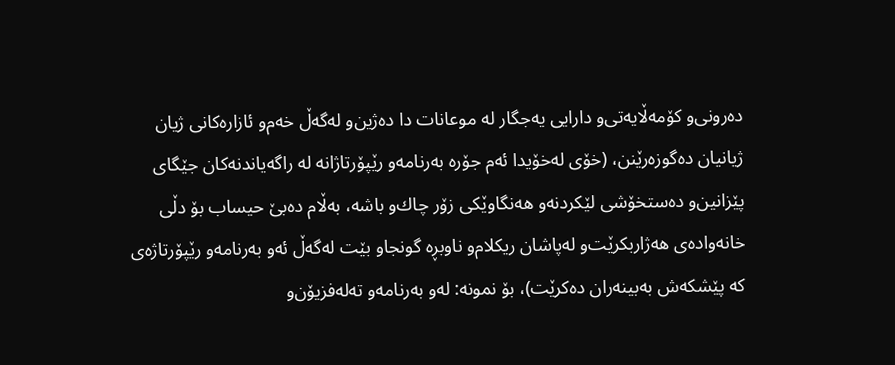ده‌رونی‌و كۆمه‌ڵایه‌تی‌و دارایی یه‌جگار له‌ موعانات دا ده‌ژین‌و له‌گه‌ڵ خه‌م‌و ئازاره‌كانی ژیان ژیانیان ده‌گوزه‌رێنن، (خۆی له‌خۆیدا ئه‌م جۆره‌ به‌رنامه‌و رێپۆرتاژانه‌ له‌ راگه‌یاندنه‌كان جێگای پێزانین‌و ده‌ستخۆشی لێكردنه‌و هه‌نگاوێكی زۆر چاك‌و باشه‌، به‌ڵام ده‌بێ‌ حیساب بۆ دڵی خانه‌واده‌ی هه‌ژاربكرێت‌و له‌پاشان ریكلام‌و ناوبڕه‌ گونجاو بێت له‌گه‌ڵ ئه‌و به‌رنامه‌و رێپۆرتاژه‌ی كه‌ پێشكه‌ش به‌بینه‌ران ده‌كرێت)، بۆ نمونه‌: له‌و به‌رنامه‌و ته‌له‌فزیۆن‌و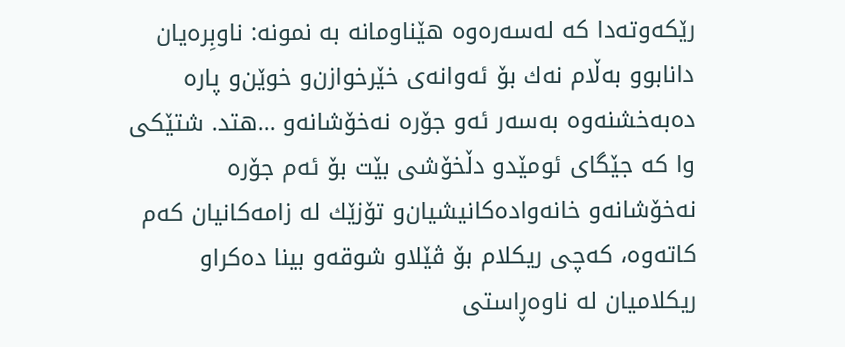رێكه‌وته‌دا كه‌ له‌سه‌ره‌وه‌ هێناومانه‌ به‌ نمونه‌: ناوبِره‌یان دانابوو به‌ڵام نه‌ك بۆ ئه‌وانه‌ی خێرخوازن‌و خوێن‌و پاره‌ ده‌به‌خشنه‌وه‌ به‌سه‌ر ئه‌و جۆره‌ نه‌خۆشانه‌و ...هتد. شتێكی وا كه‌ جێگای ئومێدو دڵخۆشی بێت بۆ ئه‌م جۆره‌ نه‌خۆشانه‌و خانه‌واده‌كانیشیان‌و تۆزێك له‌ زامه‌كانیان كه‌م كاته‌وه‌، كه‌چی ریكلام بۆ ڤێلاو شوقه‌و بینا ده‌كراو ریكلامیان له‌ ناوه‌ڕاستی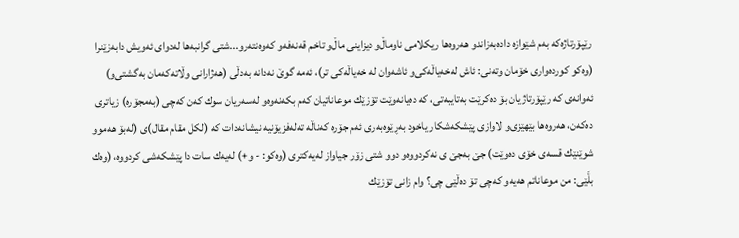رێپۆرتاژه‌كه‌ به‌م شێوازه‌ داده‌به‌زاندو هه‌روه‌ها ریكلامی ناوماڵ‌و دیزاینی ماڵ‌و تاخم قه‌نه‌فه‌و كه‌وه‌نته‌رو...شتی گرانبه‌ها له‌دوای ئه‌ویش دابه‌زێنرا (وه‌كو كورده‌واری خۆمان وته‌نی: ئاش له‌خه‌یاڵه‌كی‌و ئاشه‌وان له‌ خه‌یاڵه‌كی تر)، ئه‌مه‌ گوێ نه‌دانه‌ به‌دڵی (هه‌ژارانی وڵاته‌كه‌مان به‌گشتی‌و) ئه‌وانه‌ی كه‌ رێپۆرتاژیان بۆ ده‌كرێت به‌تایبه‌تی، كه‌ ده‌یانه‌وێت تۆزێك موعاناتیان كه‌م بكه‌نه‌وه‌و له‌سه‌ریان سوك كه‌ن كه‌چی (به‌مجۆره‌) زیاتری ده‌كه‌ن، هه‌روه‌ها بێهێزی‌و لاوازی پێشكه‌شكار یاخود به‌ڕێوه‌به‌ری ئه‌م جۆره‌ كه‌ناڵه‌ ته‌له‌فزیۆنیه‌ نیشانه‌دات كه‌ (لكل مقام مقال)ی (له‌بۆ هه‌موو شوێنێك قسه‌ی خۆی ده‌وێت) جێ‌ به‌جێ‌ ی نه‌كردووه‌و دوو شتی زۆر جیاواز له‌یه‌كتری (وه‌كو: - و+) له‌یه‌ك سات دا پێشكه‌شی كردووه‌، (وه‌ك بڵَێی: من موعاناتم هه‌یه‌و كه‌چی تۆ ده‌ڵێی چی؟ وام زانی تۆزێك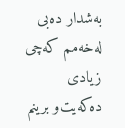به‌شدار ده‌بی له‌خه‌مم كه‌چی زیادی ده‌كه‌یت‌و برینم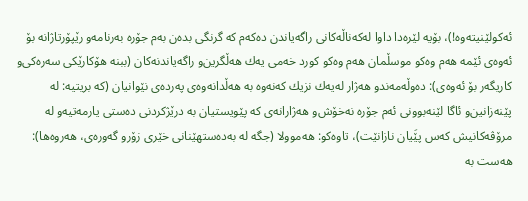ئه‌كولێنیته‌وه‌!)، بۆیه‌ لێره‌دا داوا له‌كه‌ناڵه‌كانی راگه‌یاندن ده‌كه‌م كه‌ گرنگی بده‌ن به‌م جۆره‌ به‌رنامه‌و رێپۆرتاژانه‌ بۆ ئه‌وه‌ی ئێمه‌ هه‌م وه‌كو موسڵمان هه‌م وه‌كو كورد خه‌می یه‌ك هه‌ڵگرین‌و راگه‌یاندنه‌كان (ببنه‌ هۆكارێكی سه‌ره‌كی‌و كاریگه‌ر بۆ ئه‌وه‌ی): ده‌وڵه‌مه‌ندو هه‌ژار له‌یه‌ك نزیك كه‌نه‌وه‌ به‌ هه‌ڵدانه‌وه‌ی په‌رده‌ی نێوانیان (كه‌ بریتیه‌: له‌ پێنه‌زانین‌و ئاگا لێنه‌بوونی ئه‌م جۆره‌ نه‌خۆش‌و هه‌ژارانه‌ی كه‌ پێویستیان به‌ درێژكردنی ده‌ستی یارمه‌تیه‌و له‌ مرۆڤه‌كانیش كه‌س پێَیان نازانێت)، تاوه‌كو: هه‌موولا (جگه‌ له‌ به‌ده‌ستهێنانی خێری زۆرو گه‌وره‌ی، هه‌روه‌ها): هه‌ست به‌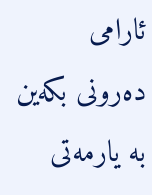ئارامی ده‌رونی بكه‌ین به‌ یارمه‌تی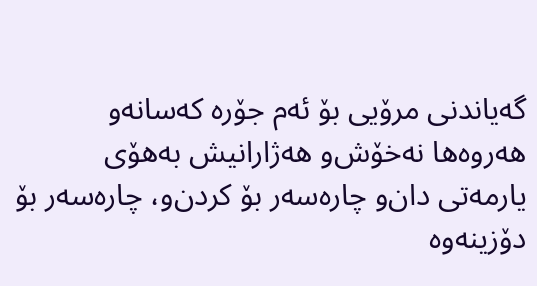گه‌یاندنی مرۆیی بۆ ئه‌م جۆره‌ كه‌سانه‌و هه‌روه‌ها نه‌خۆش‌و هه‌ژارانیش به‌هۆی یارمه‌تی دان‌و چاره‌سه‌ر بۆ كردن‌و، چاره‌سه‌ر بۆ دۆزینه‌وه‌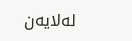له‌لایه‌ن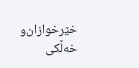خێرخوازان‌و خه‌ڵكی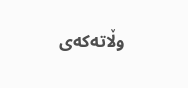وڵاته‌كه‌ی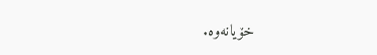خۆیانه‌وه‌.